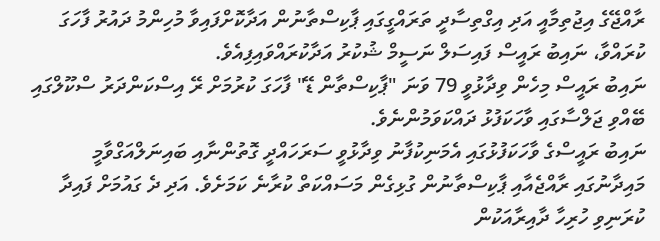ރާއްޖޭގެ އިޖުތިމާއީ އަދި އިގްތިސާދީ ތަރައްގީގައި ޕާކިސްތާނުން އަދާކޮށްފައިވާ މުހިންމު ދައުރު ފާހަގަ ކުރައްވާ، ނައިބު ރައީސް ފައިސަލް ނަސީމް ޝުކުރު އަދާކުރައްވައިފިއެވެ.
ނައިބު ރައީސް މިހެން ވިދާޅުވީ 79 ވަނަ "ޕާކިސްތާން ޑޭ" ފާހަގަ ކުރުމަށް ރޭ އިސްކަންދަރު ސްކޫލްގައި ބޭއްވި ޖަލްސާގައި ވާހަކަފުޅު ދައްކަވަމުންނެވެ.
ނައިބު ރައީސްގެ ވާހަކަފުޅުގައި އެމަނިކުފާނު ވިދާޅުވީ ސަރަހައްދީ ގޮތުންނާއި ބައިނަލްއަގްވާމީ މައިދާނުގައި ރާއްޖެއާއި ޕާކިސްތާނުން ގުޅިގެން މަސައްކަތް ކުރާނެ ކަމަށެވެ. އަދި ދެ ގައުމަށް ފައިދާ ކުރަނިވި ހުރިހާ ދާއިރާއަކުން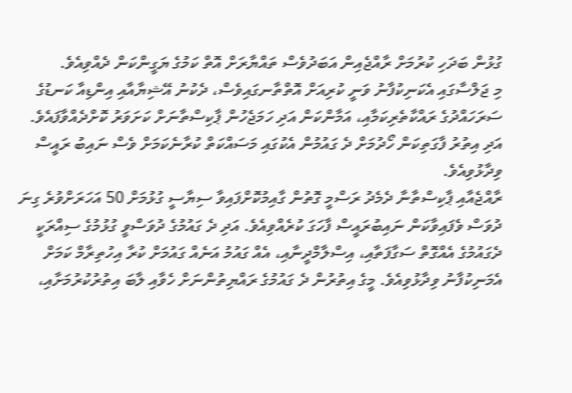ގުޅުން ބަދަހި ކުރުމަށް ރާއްޖެއިން އަބަދުވެސް ތައްޔާރަށް އޮތް ކަމުގެ ޔަގީންކަން ދެއްވިއެވެ.
މި ޖަލްސާގައި އެކަނިކުފާނު ވަނީ ކުރިއަށް އޮތްތާނގައިވެސް، ދެކުނު އޭޝިޔާއާއި އިންޑިއާ ކަނޑުގެ ސަރަހައްދުގެ ރައްކާތެރިކަމާއި، އަމާންކަން އަދި ހަމަޖެހުން ޕާކިސްތާނަށް ކަށަވަރު ކޮށްދެއްވާފައެވެ. އަދި އިތުރު ފާގަތިކަން ހޯދުމަށް ދެ ގައުމުން އެކުގައި މަސައްކަތް ކުރާނެކަމަށް ވެސް ނައިބު ރައީސް ވިދާޅުވިއެވެ.
ރާއްޖެއާއި ޕާކިސްތާނާ ދެމެދު ރަސްމީ ގޮތުން ގާއިމުކޮށްފައިވާ ސިޔާސީ ގުޅުމަށް 50 އަހަރަށްވުރެ ގިނަ ދުވަސް ވެފައިވާކަން ނައިބުރައީސް ފާހަގަ ކުރެއްވިއެވެ. އަދި ދެ ގައުމުގެ ދުވަސްވީ ގުޅުމުގެ ސިއްރަކީ ދެގައުމުގެ އެއްގޮތް ސަގާފަތާއި، އިސްލާމްދީނާއި، އެއް ގައުމު އަނެއް ގައުމަށް ކުރާ އިހުތިރާމް ކަމަށް އެމަނިކުފާނު ވިދާޅުވިއެވެ. މީގެ އިތުރުން ދެ ގައުމުގެ ރައްޔިތުންނަށް ހެވާއި ލާބަ އިތުރުކުރުމަށާއި،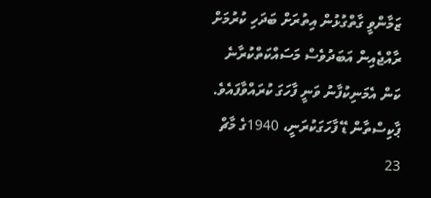ޒަމާންވީ ގާތްގުޅުން އިތުރަށް ބަދަހި ކުރުމަށް ރާއްޖެއިން އަބަދުވެސް މަސައްކަތްކުރާނެ ކަން އެމަނިކުފާނު ވަނީ ފާހަގަ ކުރައްވާފައެވެ.
ޕާކިސްތާން ޑޭ ފާހަގަކުރަނީ، 1940ގެ މާޗް 23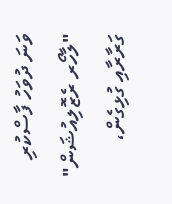ވަނަ ދުވަހު ފާސްކުރި "ލާހޯރ ރެޒޮލިއުޝަން" ގަރާރާއި ގުޅިގެން،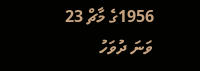1956ގެ މާޗް 23 ވަނަ ދުވަހު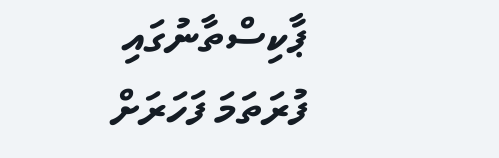ޕާކިސްތާނުގައި ފުރަތަމަ ފަހަރަށް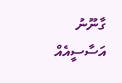ގާނޫނު އަސާސީއެއް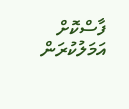ފާސްކޮށް އަމަލުކުރަން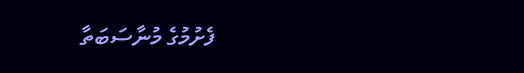ފެށުމުގެ މުނާސަބަތާ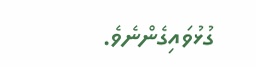ގުޅުވައިގެންނެވެ.